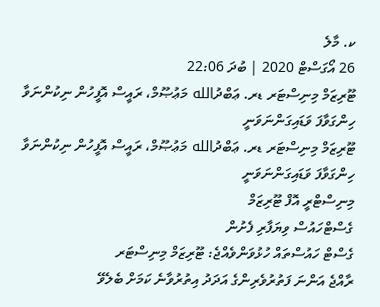ކ. މާލެ
26 އޯގަސްޓް 2020 | ބުދަ 22:06
ޓޫރިޒަމް މިނިސްޓަރ ޑރ. ޢަބްދުالله މަޢުޞޫމް، ރައީސް އޮފީހުން ނިކުންނަވާ ހިންގަވާފަ ވަޑައިގަންނަވަނީ
ޓޫރިޒަމް މިނިސްޓަރ ޑރ. ޢަބްދުالله މަޢުޞޫމް، ރައީސް އޮފީހުން ނިކުންނަވާ ހިންގަވާފަ ވަޑައިގަންނަވަނީ
މިނިސްޓްރީ އޮފް ޓޫރިޒަމް
ގެސްޓްހައުސް ވިޔަފާރި ފެށުން
ގެސްޓް ހައުސްތައް ހުޅުވަންވެއްޖެ: ޓޫރިޒަމް މިނިސްޓަރ
ރާއްޖެ އަންނަ ފަތުރުވެރިންގެ އަދަދު އިތުރުވާނެ ކަމަށް ބެލެވޭ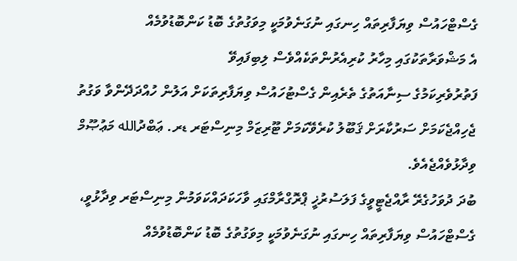ގެސްޓްހައުސް ވިޔަފާރިތައް ހިނގައި ނުގަނެވުމަކީ މިވަގުތުގެ ބޮޑު ކަންބޮޑުވުމެއް
އެ މަޝްވަރާތަކުގައި މިހާރު ކުރިއެރުންތަކެއްވެސް ލިބިފައިވޭ
ފަތުރުވެރިކަމުގެ ސިނާއަތުގެ ތެރެއިން ގެސްޓުހައުސް ވިޔަފާރިތަކަށް އަލުން ހުއްދަދޭންވާ ވަގުތު ޖެހިއްޖެކަމަށް ސަރުކާރަށް ޤަބޫލު ކުރެވޭކަމަށް ޓޫރިޒަމް މިނިސްޓަރ ޑރ. ޢަބްދުالله މަޢުޞޫމް ވިދާޅުވެއްޖެއެވެ.
ބުދަ ދުވަހުގެރޭ ރާއްޖެޓީވީގެ ފަލަސުރުޚީ ޕްރޮގްރާމްގައި ވާހަކަދައްކަވަމުން މިނިސްޓަރ ވިދާޅުވީ، ގެސްޓްހައުސް ވިޔަފާރިތައް ހިނގައި ނުގަނެވުމަކީ މިވަގުތުގެ ބޮޑު ކަންބޮޑުވުމެއް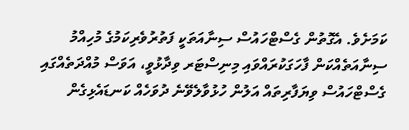ކަމަށެވެ. އެގޮތުން ގެސްޓްހައުސް ސިނާއަތަކީ ފަތުރުވެރިކަމުގެ މުހިއްމު ސިނާއަތެއްކަން ފާހަގަކުރައްވައި މިނިސްޓަރ ވިދާޅުވީ، އަވަސް މުއްދަތެއްގައި ގެސްޓްހައުސް ވިޔަފާރިތައް އަލުން ހުޅުވާލެވޭނެ ދުވަހެއް ކަނޑައެޅިގެން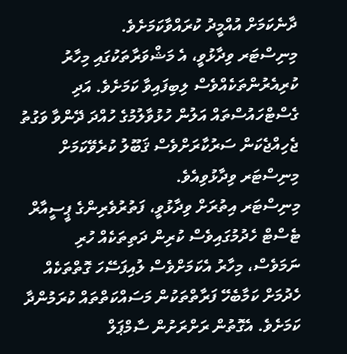ދާނެކަމަށް އުއްމީދު ކުރައްވާކަމަށެވެ.
މިނިސްޓަރ ވިދާޅުވީ، އެ މަޝްވަރާތަކުގައި މިހާރު ކުރިއެރުންތަކެއްވެސް ލިބިފައިވާ ކަމަށެވެ. އަދި ގެސްޓްހައުސްތައް އަލުން ހުޅުވާލުމުގެ ހުއްދަ ދޭންވާ ވަގުތު ޖެހިއްޖެކަން ސަރުކާރަށްވެސް ޤަބޫލު ކުރެވޭކަމަށް މިނިސްޓަރ ވިދާޅުވިއެވެ.
މިނިސްޓަރ އިތުރަށް ވިދާޅުވީ، ފަތުރުވެރިންގެ ޕީސީއާރް ޓެސްޓް ހެދުމުގައިވެސް ކުރިން ދަތިތަކެއް ހުރި ނަމަވެސް، މިހާރު އެކަމަށްވެސް ލުއިފަސޭހަ ގޮތްތަކެއް ހެދުމަށް ކަމާބެހޭ ފަރާތްތަކުން މަސައްކަތްތައް ކުރަމުންދާ ކަމަށެވެ. އެގޮތުން ރަށްރަށުން ސާމްޕަލް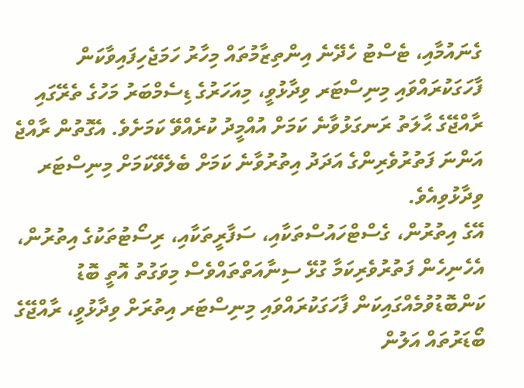ގެނައުމާއި، ޓެސްޓު ހެދޭނެ އިންތިޒާމުތައް މިހާރު ހަމަޖެހިފައިވާކަން ފާހަގަކުރައްވައި މިނިސްޓަރ ވިދާޅުވީ، މިއަހަރުގެ ޑިސެމްބަރު މަހުގެ ތެރޭގައި ރާއްޖޭގެ ޙާލަތު ރަނގަޅުވާނެ ކަމަށް އުއްމީދު ކުރެއްވޭ ކަމަށެވެ. އެގޮތުން ރާއްޖެ އަންނަ ފަތުރުވެރިންގެ އަދަދު އިތުރުވާނެ ކަމަށް ބެލެވޭކަމަށް މިނިސްޓަރ ވިދާޅުވިއެވެ.
އޭގެ އިތުރުން، ގެސްޓްހައުސްތަކާއި، ސަފާރީތަކާއި، ރިސޯޓުތަކުގެ އިތުރުން، އެހެނިހެން ފަތުރުވެރިކަމާ ގުޅޭ ސިނާއަތްތައްވެސް މިވަގުތު އޮތީ ބޮޑު ކަންބޮޑުވުމެއްގައިކަން ފާހަގަކުރައްވައި މިނިސްޓަރ އިތުރަށް ވިދާޅުވީ، ރާއްޖޭގެ ބޯޑަރުތައް އަލުން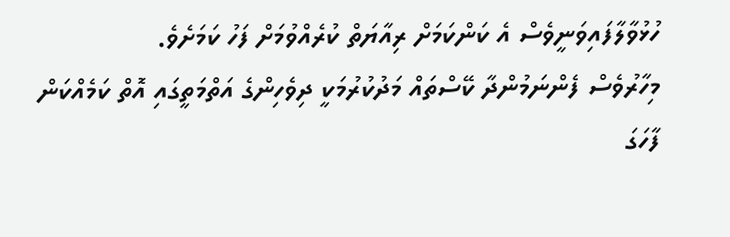ހުޅުވާލާފައިވަނީވެސް އެ ކަންކަމަށް ރިއާޔަތް ކުރެއްވުމަށް ފަހު ކަމަށެވެ.
މިހާރުވެސް ފެންނަމުންދާ ކޭސްތައް މަދުކުރުމަކީ ދިވެހިންގެ އަތްމަތީގައި އޮތް ކަމެއްކަން ފާހަގަ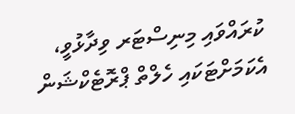ކުރައްވައި މިނިސްޓަރ ވިދާޅުވީ، އެކަމަށްޓަކައި ހެލްތް ޕްރޮޓެކްޝަން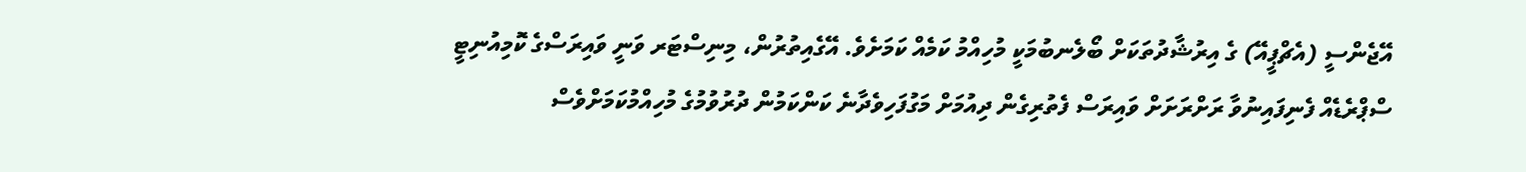އޭޖެންސީ (އެޗްޕީއޭ) ގެ އިރުޝާދުތަކަށް ބޯލެނބުމަކީ މުހިއްމު ކަމެއް ކަމަށެވެ. އޭގެއިތުރުން، މިނިސްޓަރ ވަނީ ވައިރަސްގެ ކޮމިއުނިޓީ ސްޕްރެޑެއް ފެނިފައިނުވާ ރަށްރަށަށް ވައިރަސް ފެތުރިގެން ދިއުމަށް މަގުފަހިވެދާނެ ކަންކަމުން ދުރުވުމުގެ މުހިއްމުކަމަށްވެސް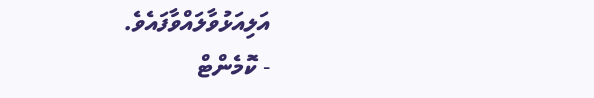އަލިއަޅުވާލައްވާފައެވެ.
- ކޮމެންޓް